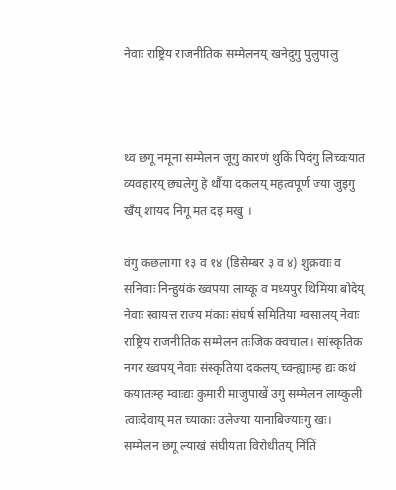नेवाः राष्ट्रिय राजनीतिक सम्मेलनय् खनेदुगु पुलुपालु



थ्व छगू नमूना सम्मेलन जूगु कारणं थुकिं पिदंगु लिच्वःयात व्यवहारय् छ्यलेगु हे थौंया दकलय् महत्वपूर्ण ज्या जुइगु खँय् शायद निगू मत दइ मखु ।

वंगु कछलागा १३ व १४ (डिसेम्बर ३ व ४) शुक्रवाः व सनिवाः निन्हुयंकं ख्वपया लाय्कू व मध्यपुर थिमिया बोदेय् नेवाः स्वायत्त राज्य मंकाः संघर्ष समितिया ग्वसालय् नेवाः राष्ट्रिय राजनीतिक सम्मेलन तःजिक क्वचाल। सांस्कृतिक नगर ख्वपय् नेवाः संस्कृतिया दकलय् च्वन्ह्याःम्ह द्यः कथं कयातःम्ह म्वाःद्यः कुमारी माजुपाखें उगु सम्मेलन लाय्कुली त्वाःदेवाय् मत च्याकाः उलेज्या यानाबिज्याःगु खः। सम्मेलन छगू ल्याखं संघीयता विरोधीतय् निंतिं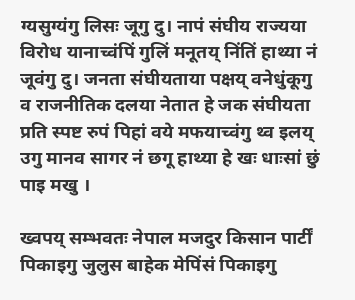ग्यसुग्यंगु लिसः जूगु दु। नापं संघीय राज्यया विरोध यानाच्वंपिं गुलिं मनूतय् निंतिं हाथ्या नं जूवंगु दु। जनता संघीयताया पक्षय् वनेधुंकूगु व राजनीतिक दलया नेतात हे जक संघीयता प्रति स्पष्ट रुपं पिहां वये मफयाच्वंगु थ्व इलय् उगु मानव सागर नं छगू हाथ्या हे खः धाःसां छुं पाइ मखु ।

ख्वपय् सम्भवतः नेपाल मजदुर किसान पार्टीं पिकाइगु जुलुस बाहेक मेपिंसं पिकाइगु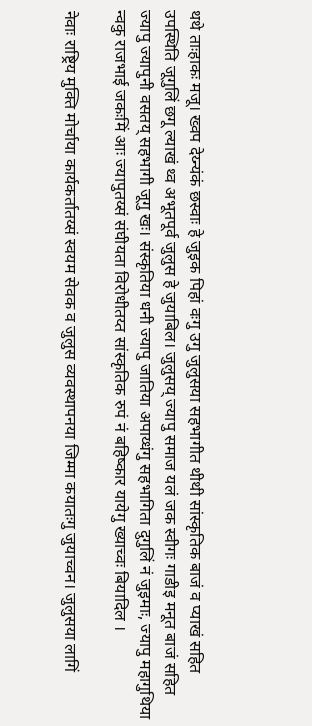थथे ताःहाकः मजू। ख्वप देय्न्यंकं छस्वाः हे जुइक पिहां वःगु उगु जुलुसया सहभागीत थीथी सांस्कृतिक बाजं व प्याखं सहित उपस्थिति जूगुलिं छगू ल्याखं थ्व अभूतपूर्व जुलुस हे जुयाबिल। जुलुसय् ज्यापु समाज यलं जक स्वीगः गाडीइ मनूत बाजं सहित ज्यापु ज्यापुनी वसतय् सहभागी जूगु खः। संस्कृतिया धनी ज्यापु जातिया अपाय्धंगु सहभागिता दुगुलिं नं जुइमाः, ज्यापु महागुथिया न्वकु राजभाई जकःमिं आः ज्यापुतय्सं संघीयता विरोधीतय्त सांस्कृतिक रुपं नं बहिष्कार यायेगु ख्याच्वः बियादिल ।

नेवाः राष्ट्रिय मुक्ति मोर्चाया कार्यकर्तातय्सं स्वयम सेवक व जुलुस व्यवस्थापनया जिम्मा कयातःगु जुयाच्वन। जुलुसया लागिं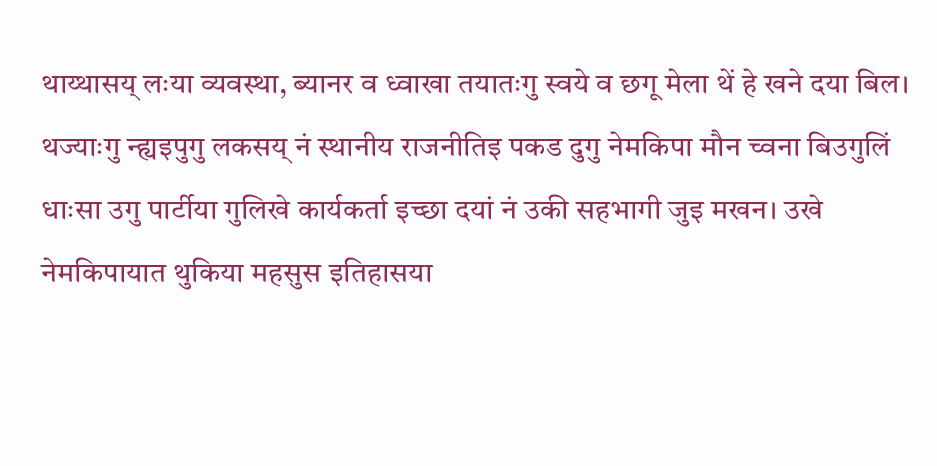थाय्थासय् लःया व्यवस्था, ब्यानर व ध्वाखा तयातःगु स्वये व छगू मेला थें हे खने दया बिल। थज्याःगु न्ह्यइपुगु लकसय् नं स्थानीय राजनीतिइ पकड दुगु नेमकिपा मौन च्वना बिउगुलिं धाःसा उगु पार्टीया गुलिखे कार्यकर्ता इच्छा दयां नं उकी सहभागी जुइ मखन। उखे नेमकिपायात थुकिया महसुस इतिहासया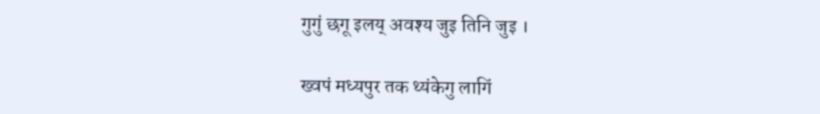गुगुं छगू इलय् अवश्य जुइ तिनि जुइ ।

ख्वपं मध्यपुर तक थ्यंकेगु लागिं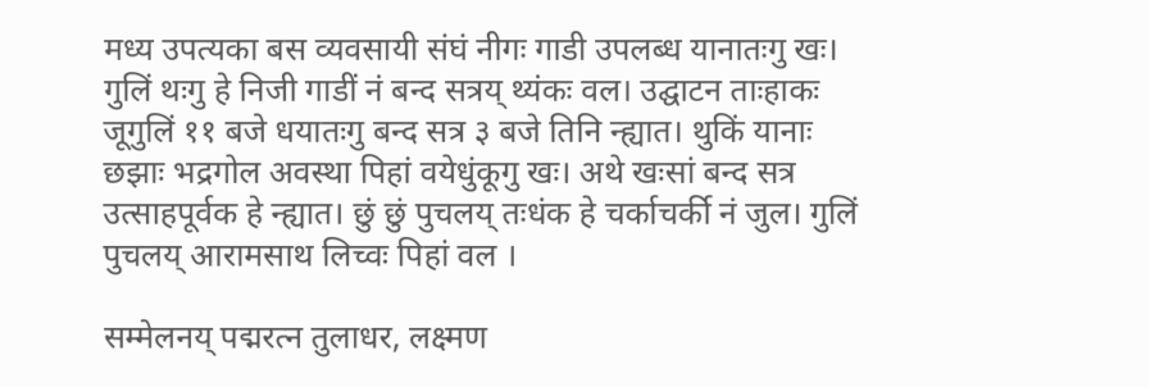मध्य उपत्यका बस व्यवसायी संघं नीगः गाडी उपलब्ध यानातःगु खः। गुलिं थःगु हे निजी गाडीं नं बन्द सत्रय् थ्यंकः वल। उद्घाटन ताःहाकः जूगुलिं ११ बजे धयातःगु बन्द सत्र ३ बजे तिनि न्ह्यात। थुकिं यानाः छझाः भद्रगोल अवस्था पिहां वयेधुंकूगु खः। अथे खःसां बन्द सत्र उत्साहपूर्वक हे न्ह्यात। छुं छुं पुचलय् तःधंक हे चर्काचर्की नं जुल। गुलिं पुचलय् आरामसाथ लिच्वः पिहां वल ।

सम्मेलनय् पद्मरत्न तुलाधर, लक्ष्मण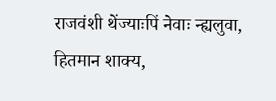राजवंशी थेंज्याःपिं नेवाः न्ह्यलुवा, हितमान शाक्य,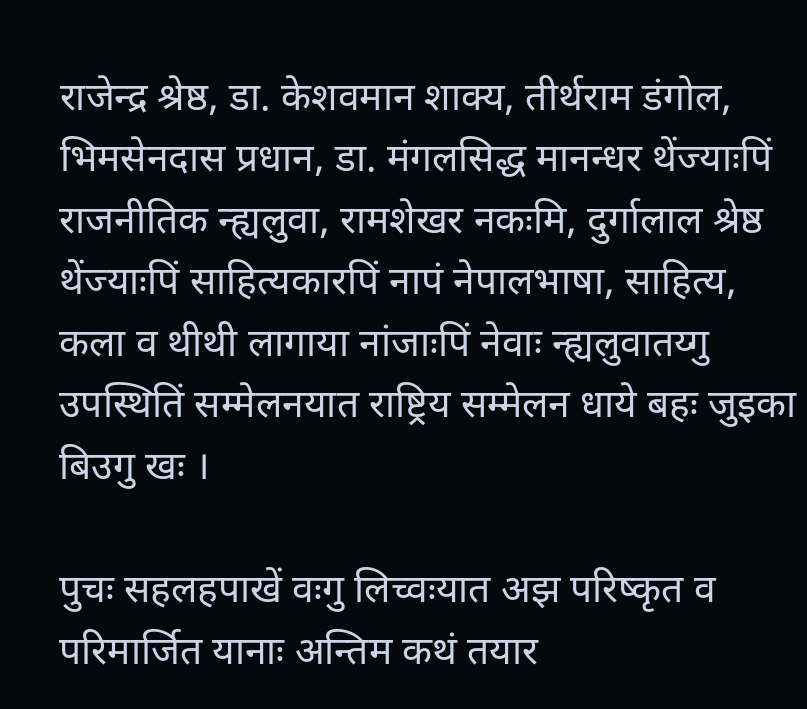राजेन्द्र श्रेष्ठ, डा. केशवमान शाक्य, तीर्थराम डंगोल, भिमसेनदास प्रधान, डा. मंगलसिद्ध मानन्धर थेंज्याःपिं राजनीतिक न्ह्यलुवा, रामशेखर नकःमि, दुर्गालाल श्रेष्ठ थेंज्याःपिं साहित्यकारपिं नापं नेपालभाषा, साहित्य, कला व थीथी लागाया नांजाःपिं नेवाः न्ह्यलुवातय्गु उपस्थितिं सम्मेलनयात राष्ट्रिय सम्मेलन धाये बहः जुइका बिउगु खः ।

पुचः सहलहपाखें वःगु लिच्वःयात अझ परिष्कृत व परिमार्जित यानाः अन्तिम कथं तयार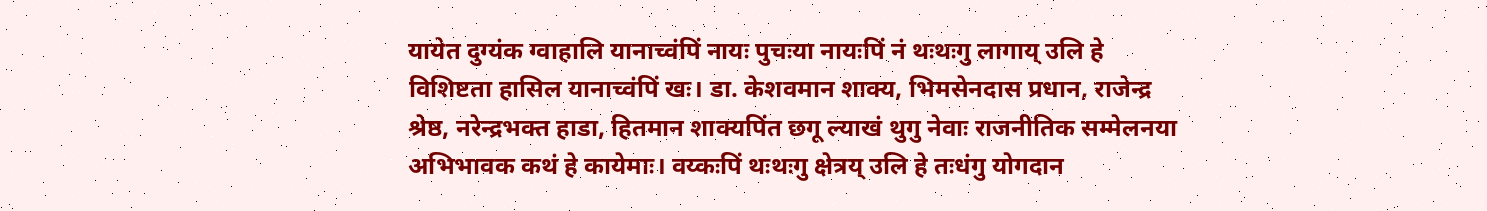यायेत दुग्यंक ग्वाहालि यानाच्वंपिं नायः पुचःया नायःपिं नं थःथःगु लागाय् उलि हे विशिष्टता हासिल यानाच्वंपिं खः। डा. केशवमान शाक्य, भिमसेनदास प्रधान, राजेन्द्र श्रेष्ठ, नरेन्द्रभक्त हाडा, हितमान शाक्यपिंत छगू ल्याखं थुगु नेवाः राजनीतिक सम्मेलनया अभिभावक कथं हे कायेमाः। वय्कःपिं थःथःगु क्षेत्रय् उलि हे तःधंगु योगदान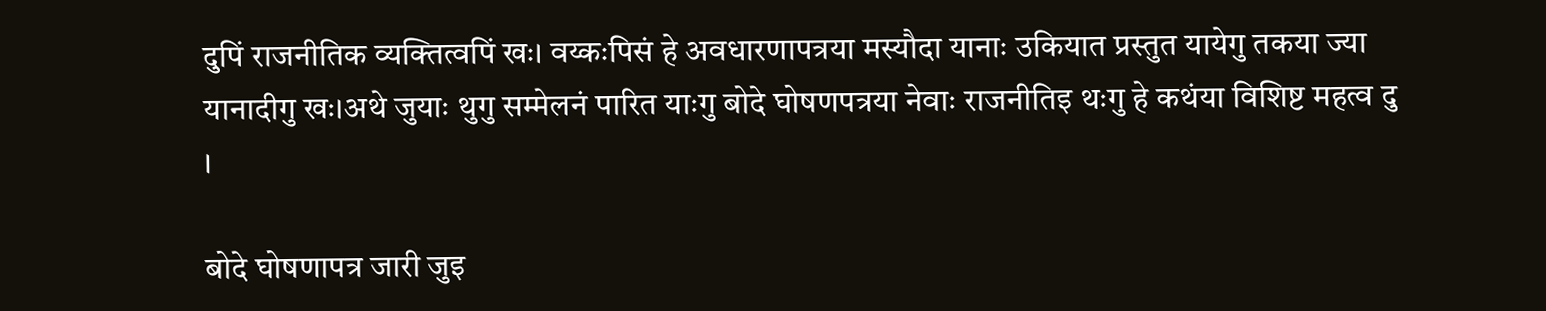दुपिं राजनीतिक व्यक्तित्वपिं खः। वय्कःपिसं हे अवधारणापत्रया मस्यौदा यानाः उकियात प्रस्तुत यायेगु तकया ज्या यानादीगु खः।अथे जुयाः थुगु सम्मेलनं पारित याःगु बोदे घोषणपत्रया नेवाः राजनीतिइ थःगु हे कथंया विशिष्ट महत्व दु ।

बोदे घोषणापत्र जारी जुइ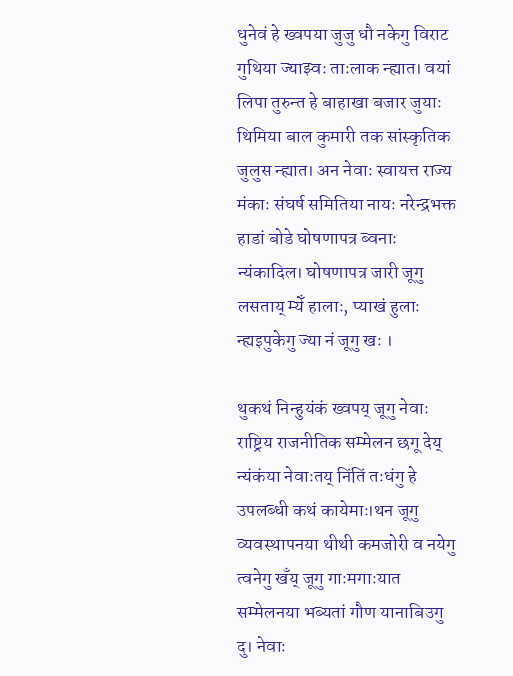धुनेवं हे ख्वपया जुजु धौ नकेगु विराट गुथिया ज्याझ्वः ताःलाक न्ह्यात। वयां लिपा तुरुन्त हे बाहाखा बजार जुयाः थिमिया बाल कुमारी तक सांस्कृतिक जुलुस न्ह्यात। अन नेवाः स्वायत्त राज्य मंकाः संघर्ष समितिया नायः नरेन्द्रभक्त हाडां बोडे घोषणापत्र ब्वनाः न्यंकादिल। घोषणापत्र जारी जूगु लसताय् म्येँ हालाः, प्याखं हुलाः न्ह्यइपुकेगु ज्या नं जूगु खः ।

थुकथं निन्हुयंकं ख्वपय् जूगु नेवाः राष्ट्रिय राजनीतिक सम्मेलन छगू देय् न्यंकंया नेवाःतय् निंतिं तःधंगु हे उपलब्धी कथं कायेमाः।थन जूगु व्यवस्थापनया थीथी कमजोरी व नयेगु त्वनेगु खँय् जूगु गाःमगाःयात सम्मेलनया भब्यतां गौण यानाबिउगु दु। नेवाः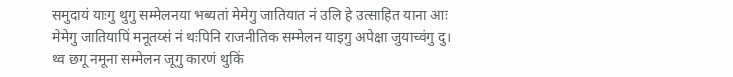समुदायं याःगु थुगु सम्मेलनया भब्यतां मेमेगु जातियात नं उलि हे उत्साहित याना आः मेमेगु जातियापिं मनूतय्सं नं थःपिनि राजनीतिक सम्मेलन याइगु अपेक्षा जुयाच्वंगु दु। थ्व छगू नमूना सम्मेलन जूगु कारणं थुकिं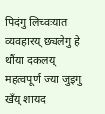पिदंगु लिच्वःयात व्यवहारय् छ्यलेगु हे थौंया दकलय् महत्वपूर्ण ज्या जुइगु खँय् शायद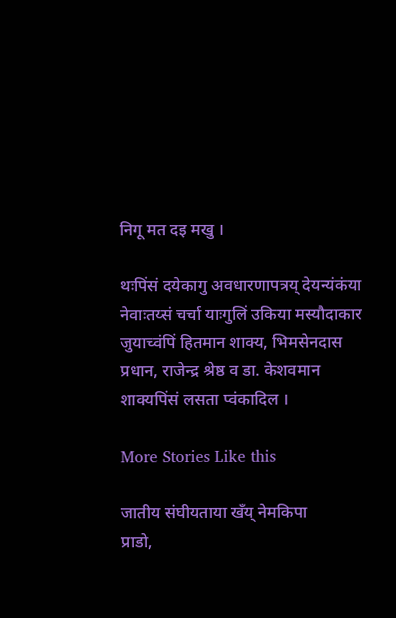निगू मत दइ मखु ।

थःपिंसं दयेकागु अवधारणापत्रय् देयन्यंकंया नेवाःतय्सं चर्चा याःगुलिं उकिया मस्यौदाकार जुयाच्वंपिं हितमान शाक्य, भिमसेनदास प्रधान, राजेन्द्र श्रेष्ठ व डा. केशवमान शाक्यपिंसं लसता प्वंकादिल ।

More Stories Like this

जातीय संघीयताया खँय् नेमकिपा
प्राडो,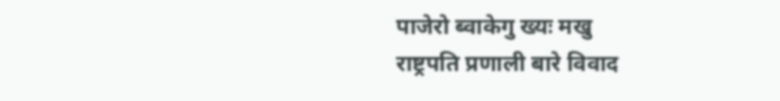पाजेरो ब्वाकेगु ख्यः मखु
राष्ट्रपति प्रणाली बारे विवाद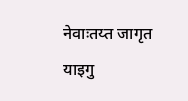नेवाःतय्त जागृत याइगु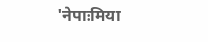'नेपाःमिया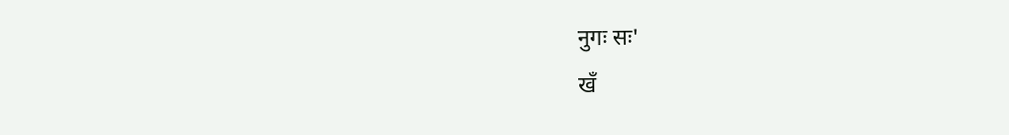नुगः सः'
खँ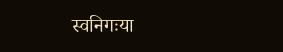स्वनिगःया